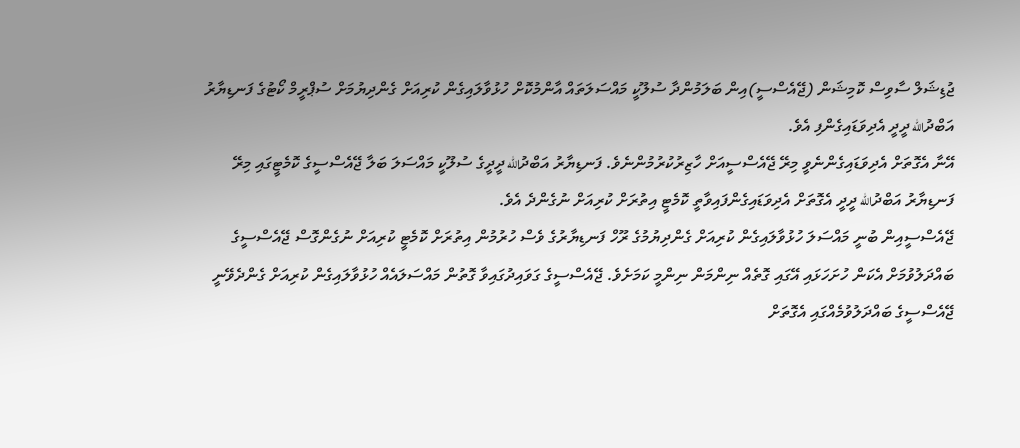ޖުޑިޝަލް ސާވިސް ކޮމިޝަން (ޖޭއެސްސީ)އިން ބަލަމުންދާ ސުލޫކީ މައްސަލަތައް އާންމުކޮށް ހުޅުވާލައިގެން ކުރިއަށް ގެންދިޔުމަށް ސުޕްރީމް ކޯޓުގެ ފަނޑިޔާރު އަބްދުالله ދީދީ އެދިވަޑައިގެންފި އެވެ.
އޭނާ އެގޮތަށް އެދިވަޑައިގެންނެވީ މިރޭ ޖޭއެސްސީއަށް ހާޒިރުކުރުމުންނެވެ. ފަނޑިޔާރު އަބްދުالله ދީދީގެ ސުލޫކީ މައްސަލަ ބަލާ ޖޭއެސްސީގެ ކޮމެޓީގައި މިރޭ ފަނޑިޔާރު އަބްދުالله ދީދީ އެގޮތަށް އެދިވަޑައިގެންފައިވާތީ ކޮމެޓީ އިތުރަށް ކުރިއަށް ނުގެންދެ އެވެ.
ޖޭއެސްސީއިން ބުނީ މައްސަލަ ހުޅުވާލައިގެން ކުރިއަށް ގެންދިޔުމުގެ ރޫހް ފަނޑިޔާރުގެ ވެސް ހުރުމުން އިތުރަށް ކޮމެޓީ ކުރިއަށް ނުގެންގޮސް ޖޭއެސްސީގެ ބައްދަލުވުމަށް އެކަން ހުށަހަޅައި އޭގައި ގޮތެއް ނިންމަން ނިންމީ ކަމަށެވެ. ޖޭއެސްސީގެ ގަވައިދުގައިވާ ގޮތުން މައްސަލައެއް ހުޅުވާލައިގެން ކުރިއަށް ގެންދެވޭނީ ޖޭއެސްސީގެ ބައްދަލުވުމެއްގައި އެގޮތަށް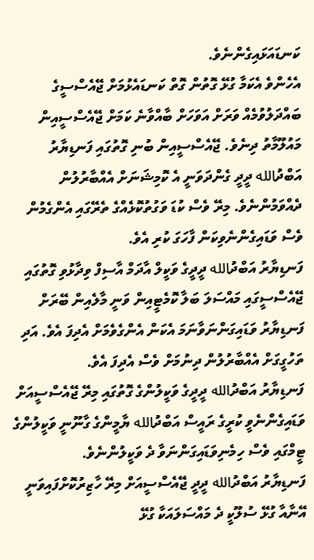ކަނޑައަޅައިގެންނެވެ.
އެހެންވެ އެކަމާ ގުޅޭ ގޮތުން ގޮތް ކަނޑައެޅުމަށް ޖޭއެސްސީގެ ބައްދަލުވުމެއް ވަރަށް އަވަހަށް ބާއްވާނެ ކަމަށް ޖޭއެސްސީއިން މައުލޫމާތު ދިނެވެ. ޖޭއެސްސީއިން ބުނި ގޮތުގައި ފަނޑިޔާރު އަބްދުالله ދީދީ ގެންދަވަނީ އެ ކޮމިޝަނަށް އެއްބާރުލުން ދެއްވަމުންނެވެ. މިރޭ ވެސް ކުޑަ ވަގުތުކޮޅެއްގެ ތެރޭގައި އެންގެމުން ވެސް ވަޑައިގެންނެވިކަން ފާހަގަ ކުރި އެވެ.
ފަނޑިޔާރު އަބްދުالله ދީދީގެ ވަކީލް އާދަމް އާސިފް ވިދާޅުވި ގޮތުގައި ޖޭއެސްސީގައި މައްސަލަ ބަލާ ކޮމެޓީއިން ވަނީ މާލެއިން ބޭރަށް ފަނޑިޔާރު ވަޑައިގަންނަވާނަމަ އެކަން އެންގެވެމަށް އެދިފަ އެވެ. އަދި ތަހުގީގަށް އެއްބާރުލުން ދިނުމަށް ވެސް އެދިފަ އެވެ.
ފަނޑިޔާރު އަބްދުالله ދީދީގެ ވަކީލުންގެ ގޮތުގައި މިރޭ ޖޭއެސްސީއަށް ވަޑައިގެންނެވީ ކުރީގެ ރައީސް އަބްދުالله ޔާމީންގެ ގާނޫނީ ވަކީލުންގެ ޓީމްގައި ވެސް ހިމެނިވަޑައިގަންނަވާ ދެ ވަކީލުންނެވެ.
ފަނޑިޔާރު އަބްދުالله ދީދީ ޖޭއެސްސީއަށް މިރޭ ހާޒިރުކޮށްފައިވަނީ އޭނާއާ ގުޅޭ ސުލޫކީ ދެ މައްސަލައަކާ ގުޅޭ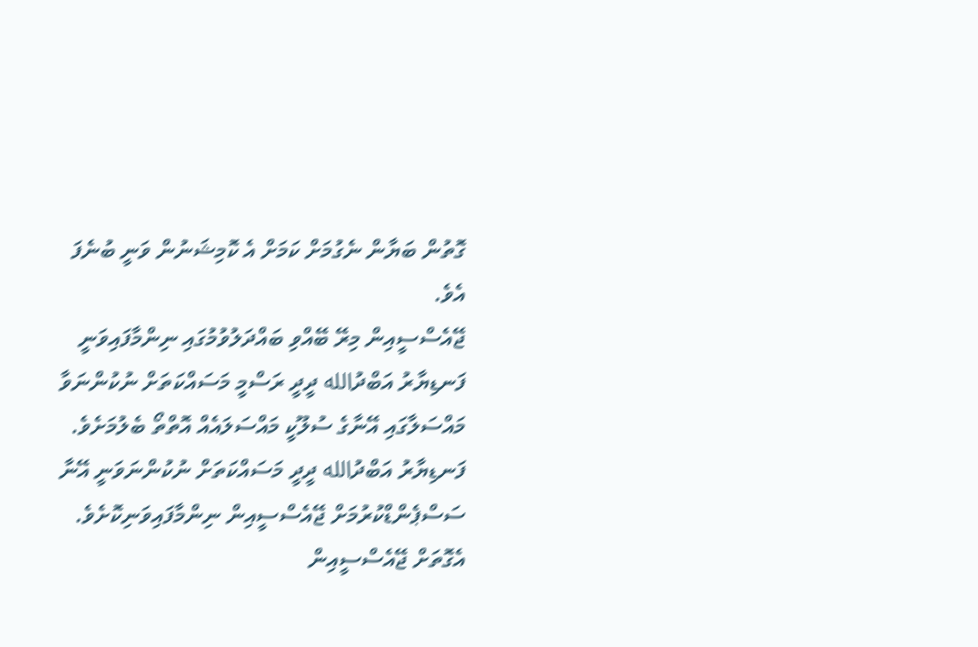ގޮތުން ބަޔާން ނެގުމަށް ކަމަށް އެ ކޮމިޝަނުން ވަނީ ބުނެފަ އެވެ.
ޖޭއެސްސީއިން މިރޭ ބޭއްވި ބައްދަލުވުމުގައި ނިންމާފައިވަނީ ފަނޑިޔާރު އަބްދުالله ދީދީ ރަސްމީ މަސައްކަތަށް ނުކުންނަވާ މައްސަލާގައި އޭނާގެ ސުލޫކީ މައްސަލައެއް އޮތްތޯ ބެލުމަށެވެ.
ފަނޑިޔާރު އަބްދުالله ދީދީ މަސައްކަތަށް ނުކުންނަވަނީ އޭނާ ސަސްޕެންޑްކުރުމަށް ޖޭއެސްސީއިން ނިންމާފައިވަނިކޮށެވެ. އެގޮތަށް ޖޭއެސްސީއިން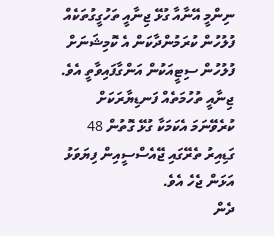ނިންމީ އޭނާއާ ގުޅޭ ޖިނާއީ ތަހުގީގުތަކެއް ފުލުހުން ކުރަމުންދާކަން އެ ކޮމިޝަނަށް ފުލުހުން ސިޓީއަކުން އަންގާފައިވާތީ އެވެ. ޖިނާއީ ތުހުމަތެއް ފަނޑިޔާރަކަށް ކުރެވޭނަމަ އެކަމަކާ ގުޅޭ ގޮތުން 48 ގަޑިއިރު ތެރޭގައި ޖޭއެސްސީއިން ފިޔަވަޅު އަޅަން ޖެހެ އެވެ.
ދެން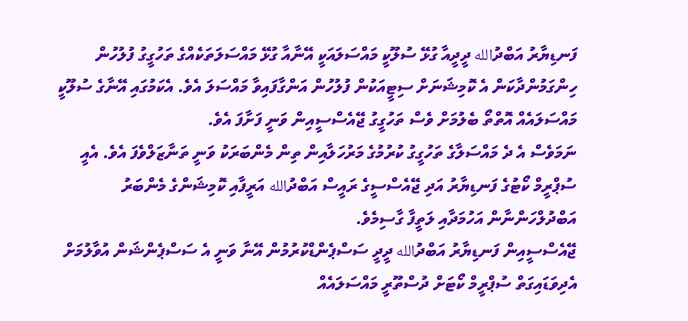ފަނޑިޔާރު އަބްދުالله ދީދީއާ ގުޅޭ ސުލޫކީ މައްސަލައަކީ އޭނާއާ ގުޅޭ މައްސަލަތަކެއްގެ ތަހުގީގު ފުލުހުން ހިންގަމުންދާކަން އެ ކޮމިޝަނަށް ސިޓީއަކުން ފުލުހުން އަންގާފައިވާ މައްސަލަ އެވެ. އެކަމުގައި އޭނާގެ ސުލޫކީ މައްސަލައެއް އޮތްތޯ ބެލުމަށް ވެސް ތަހުގީގު ޖޭއެސްސީއިން ވަނީ ފަށާފަ އެވެ.
ނަމަވެސް އެ ދެ މައްސަލާގެ ތަހުގީގު ކުރުމުގެ މަރުހަލާއިން ތިން މެންބަރަކު ވަނީ ތަނާޒަލްވެފަ އެވެ. އެއީ ސުޕްރީމް ކޯޓުގެ ފަނޑިޔާރު އަދި ޖޭއެސްސީގެ ރައީސް އަބްދުالله އަރީފާއި ކޮމިޝަންގެ މެންބަރު އަބްދުލްހަންނާން އަހުމަދާއި ލަތީފާ ގާސިމެވެ.
ޖޭއެސްސީއިން ފަނޑިޔާރު އަބްދުالله ދީދީ ސަސްޕެންޑްކުރުމުން އޭނާ ވަނީ އެ ސަސްޕެންޝަން އުވާލުމަށް އެދިވަޑައިގަތް ސުޕްރީމް ކޯޓަށް ދުސްތޫރީ މައްސަލައެއް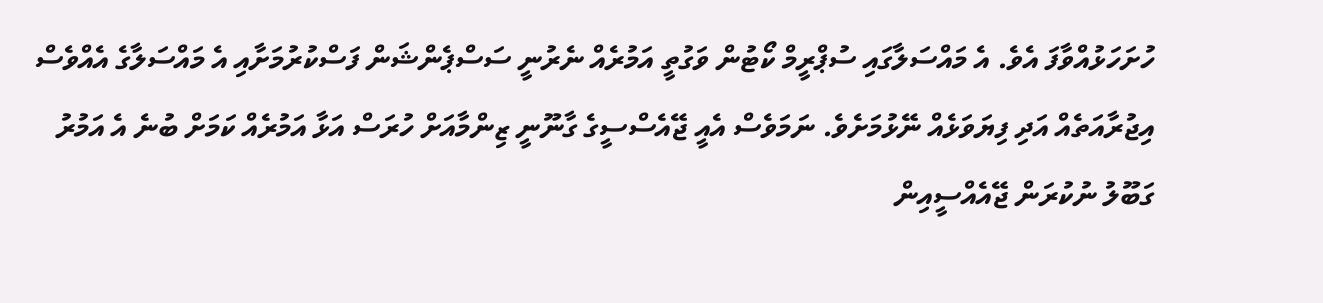ހުށަހަޅުއްވާފަ އެވެ. އެ މައްސަލާގައި ސުޕްރީމް ކޯޓުން ވަގުތީ އަމުރެއް ނެރުނީ ސަސްޕެންޝަން ފަސްކުރުމަށާއި އެ މައްސަލާގެ އެއްވެސް އިޖުރާއަތެއް އަދި ފިޔަވަޅެއް ނޭޅުމަށެވެ. ނަމަވެސް އެއީ ޖޭއެސްސީގެ ގާނޫނީ ޒިންމާއަށް ހުރަސް އަޅާ އަމުރެއް ކަމަށް ބުނެ އެ އަމުރު ގަބޫލު ނުކުރަން ޖޭއެއްސީއިން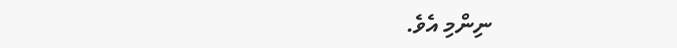ނިންމި އެވެ.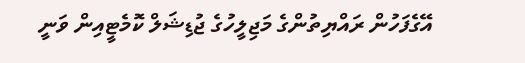އޭގެފަހުން ރައްޔިތުންގެ މަޖިލީހުގެ ޖުޑިޝަލް ކޮމެޓީއިން ވަނީ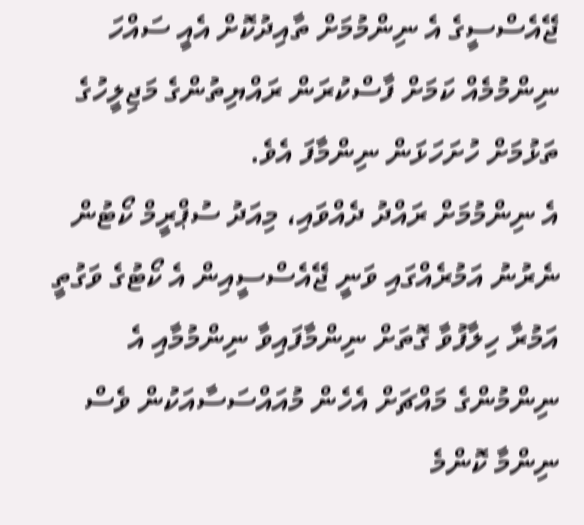ޖޭއެސްސީގެ އެ ނިންމުމަށް ތާއިދުކޮށް އެއީ ސައްހަ ނިންމުމެއް ކަމަށް ފާސްކުރަން ރައްޔިތުންގެ މަޖިލީހުގެ ތަޅުމަށް ހުށަހަޅަން ނިންމާފަ އެވެ.
އެ ނިންމުމަށް ރައްދު ދެއްވައި، މިއަދު ސުޕްރީމް ކޯޓުން ނެރުނު އަމުރެއްގައި ވަނީ ޖޭއެސްސީއިން އެ ކޯޓުގެ ވަގުތީ އަމުރާ ހިލާފުވާ ގޮތަށް ނިންމާފައިވާ ނިންމުމާއި އެ ނިންމުންގެ މައްޗަށް އެހެން މުއައްސަސާއަކުން ވެސް ނިންމާ ކޮންމެ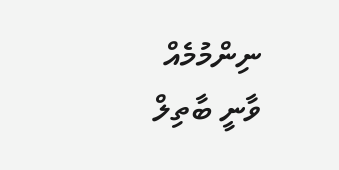ނިންމުމެއް ވާނީ ބާތިލް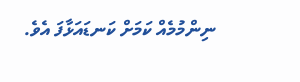ނިންމުމެއް ކަމަށް ކަނޑައަޅާފަ އެވެ.